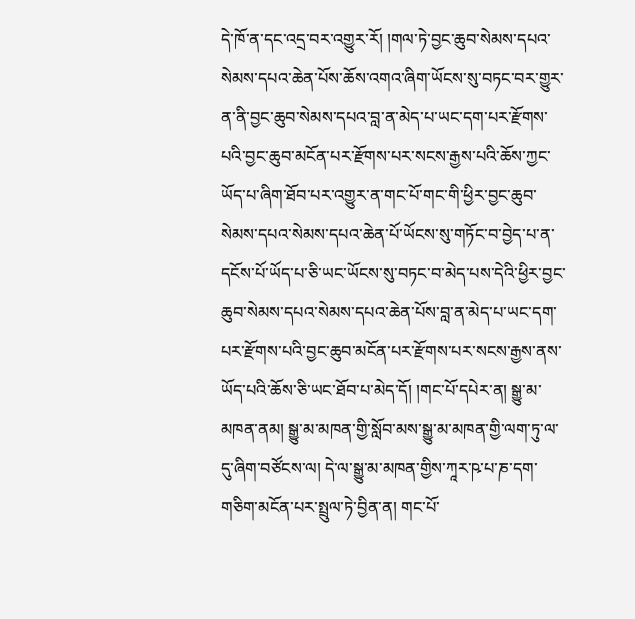དེ་ཁོ་ན་དང་འདྲ་བར་འགྱུར་རོ། །གལ་ཏེ་བྱང་ཆུབ་སེམས་དཔའ་སེམས་དཔའ་ཆེན་པོས་ཆོས་འགའ་ཞིག་ཡོངས་སུ་བཏང་བར་གྱུར་ན་ནི་བྱང་ཆུབ་སེམས་དཔའ་བླ་ན་མེད་པ་ཡང་དག་པར་རྫོགས་པའི་བྱང་ཆུབ་མངོན་པར་རྫོགས་པར་སངས་རྒྱས་པའི་ཆོས་ཀྱང་ཡོད་པ་ཞིག་ཐོབ་པར་འགྱུར་ན་གང་པོ་གང་གི་ཕྱིར་བྱང་ཆུབ་སེམས་དཔའ་སེམས་དཔའ་ཆེན་པོ་ཡོངས་སུ་གཏོང་བ་བྱེད་པ་ན་དངོས་པོ་ཡོད་པ་ཅི་ཡང་ཡོངས་སུ་བཏང་བ་མེད་པས་དེའི་ཕྱིར་བྱང་ཆུབ་སེམས་དཔའ་སེམས་དཔའ་ཆེན་པོས་བླ་ན་མེད་པ་ཡང་དག་པར་རྫོགས་པའི་བྱང་ཆུབ་མངོན་པར་རྫོགས་པར་སངས་རྒྱས་ནས་ཡོད་པའི་ཆོས་ཅི་ཡང་ཐོབ་པ་མེད་དོ། །གང་པོ་དཔེར་ན། སྒྱུ་མ་མཁན་ནམ། སྒྱུ་མ་མཁན་གྱི་སློབ་མས་སྒྱུ་མ་མཁན་གྱི་ལག་ཏུ་ལ་དུ་ཞིག་བཙོངས་ལ། དེ་ལ་སྒྱུ་མ་མཁན་གྱིས་ཀཱར་ཥ་པ་ཎ་དག་གཅིག་མངོན་པར་སྤྲུལ་ཏེ་བྱིན་ན། གང་པོ་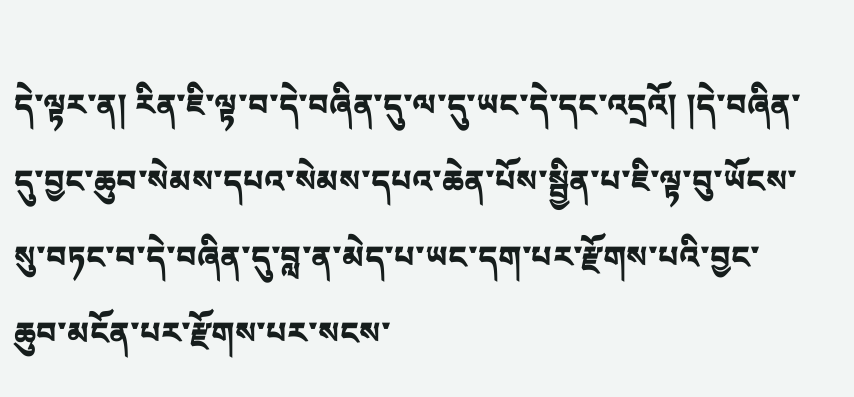དེ་ལྟར་ན། རིན་ཇི་ལྟ་བ་དེ་བཞིན་དུ་ལ་དུ་ཡང་དེ་དང་འདྲའོ། །དེ་བཞིན་དུ་བྱང་ཆུབ་སེམས་དཔའ་སེམས་དཔའ་ཆེན་པོས་སྦྱིན་པ་ཇི་ལྟ་བུ་ཡོངས་སུ་བཏང་བ་དེ་བཞིན་དུ་བླ་ན་མེད་པ་ཡང་དག་པར་རྫོགས་པའི་བྱང་ཆུབ་མངོན་པར་རྫོགས་པར་སངས་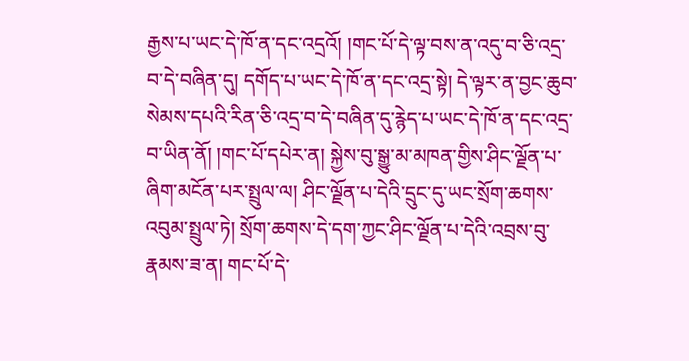རྒྱས་པ་ཡང་དེ་ཁོ་ན་དང་འདྲའོ། །གང་པོ་དེ་ལྟ་བས་ན་འདུ་བ་ཅི་འདྲ་བ་དེ་བཞིན་དུ། དགོད་པ་ཡང་དེ་ཁོ་ན་དང་འདྲ་སྟེ། དེ་ལྟར་ན་བྱང་ཆུབ་སེམས་དཔའི་རིན་ཅི་འདྲ་བ་དེ་བཞིན་དུ་རྙེད་པ་ཡང་དེ་ཁོ་ན་དང་འདྲ་བ་ཡིན་ནོ། །གང་པོ་དཔེར་ན། སྐྱེས་བུ་སྒྱུ་མ་མཁན་གྱིས་ཤིང་ལྗོན་པ་ཞིག་མངོན་པར་སྤྲུལ་ལ། ཤིང་ལྗོན་པ་དེའི་དྲུང་དུ་ཡང་སྲོག་ཆགས་འབུམ་སྤྲུལ་ཏེ། སྲོག་ཆགས་དེ་དག་ཀྱང་ཤིང་ལྗོན་པ་དེའི་འབྲས་བུ་རྣམས་ཟ་ན། གང་པོ་དེ་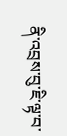ནི་འབྲས་བུ་ཇི་ལྟ་བ་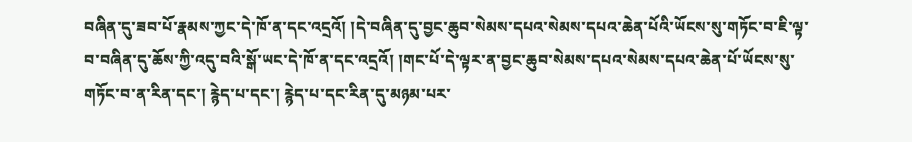བཞིན་དུ་ཟབ་པོ་རྣམས་ཀྱང་དེ་ཁོ་ན་དང་འདྲའོ། །དེ་བཞིན་དུ་བྱང་ཆུབ་སེམས་དཔའ་སེམས་དཔའ་ཆེན་པོའི་ཡོངས་སུ་གཏོང་བ་ཇི་ལྟ་བ་བཞིན་དུ་ཆོས་ཀྱི་འདུ་བའི་སྒོ་ཡང་དེ་ཁོ་ན་དང་འདྲའོ། །གང་པོ་དེ་ལྟར་ན་བྱང་ཆུབ་སེམས་དཔའ་སེམས་དཔའ་ཆེན་པོ་ཡོངས་སུ་གཏོང་བ་ན་རིན་དང་། རྙེད་པ་དང་། རྙེད་པ་དང་རིན་དུ་མཉམ་པར་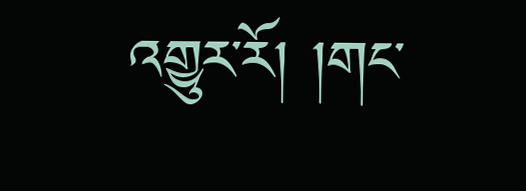འགྱུར་རོ། །གང་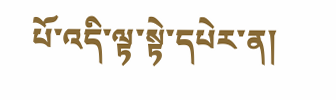པོ་འདི་ལྟ་སྟེ་དཔེར་ན།